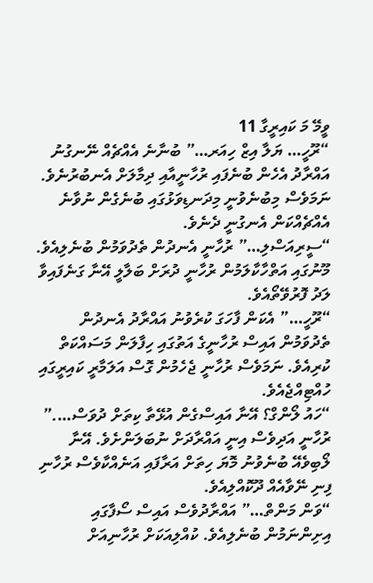ވީމޭ މަ ކައިރީގާ 11
“ރޫހީ… ޔަލާ އިޒް ހިއަރ…” ބުނާނެ އެއްޗެއް ނޭނގުނު އައްރާދު އެހެން ބުނެފައި ރުހާނީއާއި ދިމާލަށް އެނބުރުނެވެ. ނަމަވެސް މިބުނެވުނީ މިދަނޑިވަޅުގައި ބުނެގެން ނުވާނެ އެއްޗެއްކަން އެނގުނީ ދެނެވެ.
“ސީރިއަސްލި…” ރުހާނީ އެނދުން ތެދުވަމުން ބުނެލިއެވެ. މޫނުގައި އަތްހާކާލަމުން ރުހާނީ ދުރަށް ބަލާލީ އޭނާ ގަނެފައިވާ ލަދު ފޮރުވޭތޯއެވެ.
“ރޫހީ…” އެކަން ފާހަގަ ކުރެވުނު އައްރާދު އެނދުން ތެދުވަމުން އައިސް ރުހާނީގެ އަތުގައި ހިފާލަން މަސައްކަތް ކުރިއެވެ. ނަމަވެސް ރުހާނީ ޖެހެމުން ގޮސް އަލަމާރީ ކައިރީގައި ހުއްޓިއްޖެއެވެ.
“ހައު ލޯންގް؟ އޭނާ އައިސްގެން އުޅޭތާ ކިތަށް ދުވަސް….” ރުހާނީ އަދިވެސް އިނީ އައްރާދަށް ނުބަލަންށެވެ. އޭނާ ލޯބިވެއޭ ބުނެވުނު މޮޔަ ހިތަށް އަރާފައި އަނެއްކާވެސް ރުހާނި ފިނި ނޭވާއެއް ދޫކޮއްލިއެވެ.
“ވަން މަންތް…” އައްރާދުވެސް އައިސް ސޯފާގައި އިށިންނަމުން ބުނެލިއެވެ. ކުއްލިއަކަށް ރުހާނިއަށް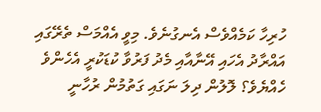ހުރިހާ ކަމެއްވެސް އެނގުނެވެ. މިވީ އެއްމަސް ތެރޭގައި އައްރާދު އެހައި އޭނާއާއި މެދު ފަރުވާ ކުޑަކުރީ އެހެންވެ ހެއްޔެވެ؟ ލޮލުން ދިލަ ނަގައި ގަތުމުން ރުހާނީ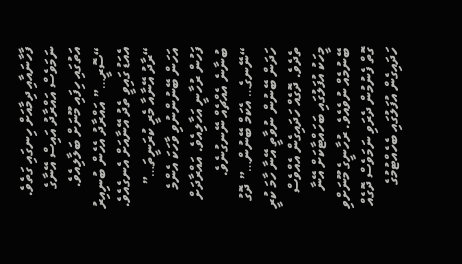ފާހާނައާއި ދިމާއަށް ހިނގައި ގަތެވެ. ނަމަވެސް އައްރާދު އައިސް އޭނާގެ އަތުގައި ހިފައި މޫނަށް ބަލާލިއެވެ.
“ސޮރީ…” އައްރާދު އެހެން ބުނިއިރު އެއަޑު ގައިވީ ތެދު އޭނާއަށް އެނގެއެވެ.
“ރާދު އޭނާއާ މެރީ ކުރަނީތަ…” އަހަން ބޭނުންނުވި ވާހަކަ އެންމެ ފަހުން ރުހާނީ އަހާލިއެވެ. އައްރާދަށް ބުނާނެ އެއްޗެއް ނޭނގުނެވެ.
“ނޭނގެ… އެކަމް ބޭނުން…” ދޮގު ހަދަން ބޭނުން ނުވާތީ އޭނާ ހާމަ ކުރީ ތެދެވެ. ދޮގެއް ހަދައިގެން އެއްވެސް މީހަކު އުފަލުގައި ބަހައްޓާކަށް އޭނާ ބޭނުމެއް ނުވެއެވެ. ރުހާނީގެ މޫނަށްވި ގޮތް ފެނުމުން ދެރަވި ނަމަވެސް ދޮގެއް ހަދައިގެން އުފަލުގައި ބެހެއްޓުމުގެ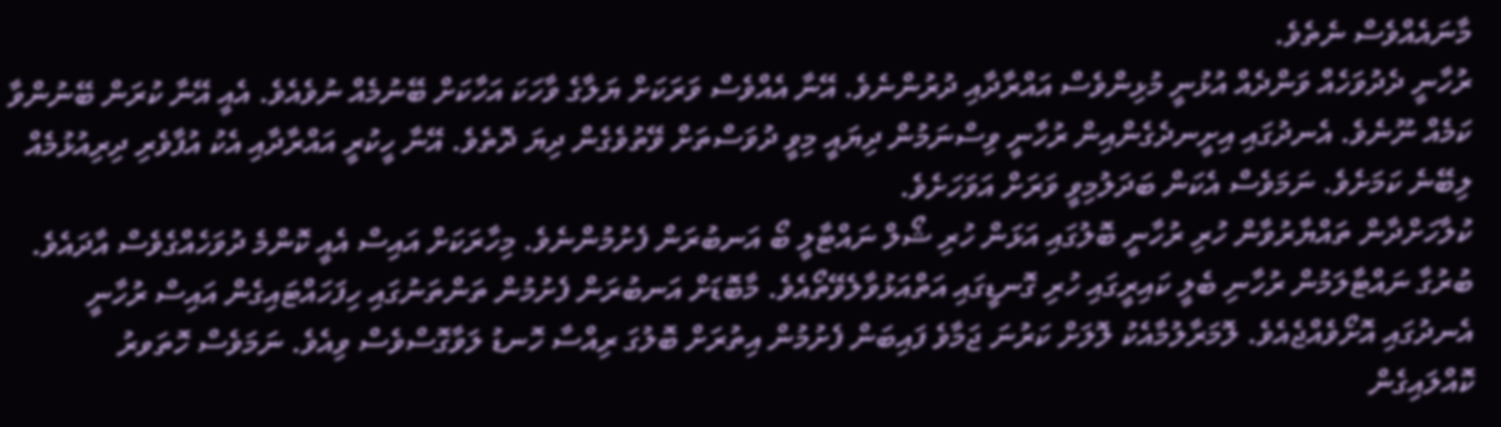މާނައެއްވެސް ނެތެވެ.
ރުހާނީ ދެދުވަހެއް ވަންދެއް އުޅުނީ މުޅިންވެސް އައްރާދާއި ދުރުންނެވެ. އޭނާ އެއްވެސް ވަރަކަށް ޔަލާގެ ވާހަކަ އަހާކަށް ބޭނުމެއް ނުވެއެވެ. އެއީ އޭނާ ކުރަން ބޭނުންވާ ކަމެއް ނޫނެވެ. އެނދުގައި އިށީނދެގެންއިން ރުހާނީ ވިސްނަމުން ދިޔައީ މިވީ ދުވަސްތަށް ވޭތުވެގެން ދިޔަ ދޮތެވެ. އޭނާ ހީކުރީ އައްރާދާއި އެކު އުފާވެރި ދިރިއުޅުމެއް ލިބޭނެ ކަމަށެވެ. ނަމަވެސް އެކަން ބަދަލުމިވީ ވަރަށް އަވަހަށެވެ.
ކުލާހަށްދާން ތައްޔާރުވާން ހުރި ރުހާނީ ބޮލުގައި އަޅަން ހުރި ޝޯލް ނައްޓާލީ ބޯ އަނބުރަން ފެށުމުންނެވެ. މިހާރަކަށް އައިސް އެއީ ކޮންމެ ދުވަހެއްގެވެސް އާދައެވެ. ބުރުގާ ނައްޓާލަމުން ރުހާނި ބެލީ ކައިރީގައި ހުރި ގޮނޑީގައި އަތްއަޅުވާލެވޭތޯއެވެ. މާބޮޑަށް އަނބުރަން ފެށުމުން ތަންތަނުގައި ހިފަހައްޓައިގެން އައިސް ރުހާނީ އެނދުގައި އޮށޯވެއްޖެއެވެ. ލޮމަރާލުމާއެކު ލޮލަށް ކަރުނަ ޖަމާވެ ފައިބަން ފެށުމުން އިތުރަށް ބޮލުގަ ރިއްސާ ހޮނޑު ލަވާގޮސްވެސް ވިއެވެ. ނަމަވެސް ހޮތަވރު ކޮއްލައިގެން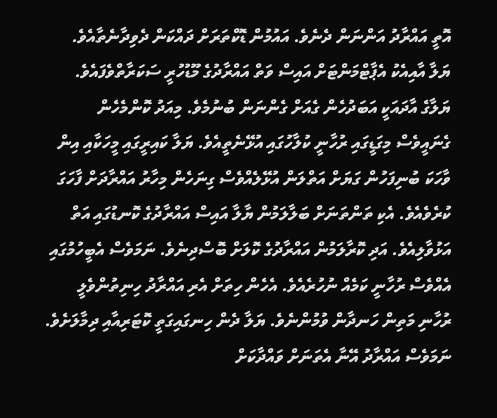އޮތީ އައްރާދު އަންނަން ދެނެވެ. އައުމުން ޑޮކްތަރަށް ދައްކަން ދެވިދާނެތާއެވެ.
ޔަލާ އާއިއެކު އެޕާޓްމަންޓަށް އައިސް ވަތް އައްރާދުގެ މޫޑުހުރީ ސަކަރާތްވެފައެވެ. ޔަލާގެ އާދައަކީ އަބަދުހެން ގެއަށް ގެންނަން ބުނުމެވެ. މިއަދު ކޮންމެހެން ގެނައީވެސް މިގަޑީގައި ރުހާނީ ކުލާހުގައި އުޅޭނެތީއެވެ. ޔަލާ ކައިރީގައި މީހަކާއި އިން ވާހަކަ ބުނިފަހުން ގަޔަށް އަތްލަން އުޅޭލެއްވެސް ގިނަހެން މިހާރު އައްރާދަށް ފާހަގަ ކުރެވެއެވެ. އެކި ތަންތަނަށް ބަލާލަމުން ޔާލާ އައިސް އައްރާދުގެ ކޮނޑުގައި އަތް އަޅުވާލިއެވެ. އަދި ކޮރާލަމުން އައްރާދުގެ ކޮލަށް ބޮސްދިނެވެ. ނަމަވެސް އެބީހުމުގައި އެއްވެސް ރުހާނީ ކަމެއް ނުހުރެއެވެ. އެހެން ހިތަށް އެރި އައްރާދު ހިނިތުންވެލީ ރުހާނި މަތިން ހަނދާން ވުމުންނެވެ. ޔަލާ ދެން ހިނގައިގަތީ ކޮޓަރިއާއި ދިމާލަށެވެ. ނަމަވެސް އައްރާދު އޭނާ އެތަނަށް ވައްދާކަށް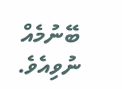ބޭނުމެއް ނުވިއެވެ.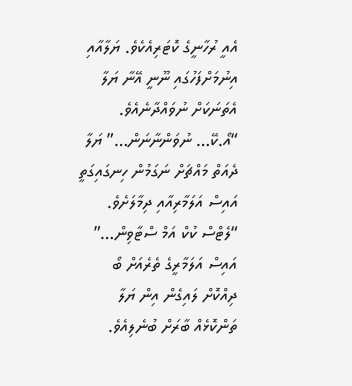އެއީ ރުހާނީގެ ކޮޓަރިއެކެވެ. ޔަލާއާއި އިނުމަށްފަހުގައި ނޫނީ އޭނާ ޔަލާ އެތަނަކަށް ނުވައްދާނެއެވެ.
“އޯ.ކޭ… ނުވަންނާނަން…” ޔަލާ ދެއަތް މައްޗަށް ނަގަމުން ހިނގައިގަތީ އައިސް އަލަމާރިއާއި ދިމާލަށެވެ.
“ލެޓްސް ކުކް އަމް ސްޓާވިން…” އައިސް އަލަމާރީގެ ތެރެއަށް ބޯ ދިއްކޮށް ލައިގެން އިން ޔަލާ ތަންކޮޅެއް ބާރަށް ބުނެލިއެވެ.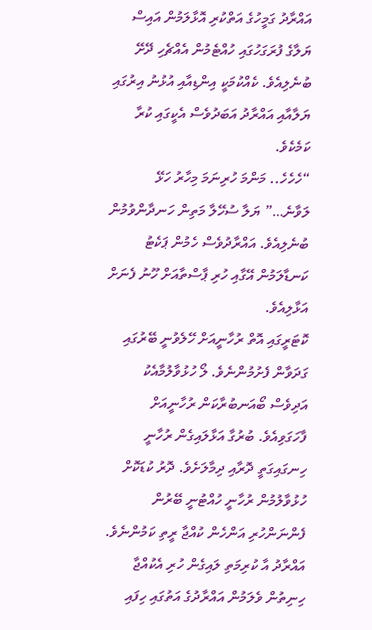އައްރާދު ގަމީހުގެ އަތްކުރި އޮޅާލަމުން އައިސް ޔަލާގެ ފުރަގަހުގައި ހުއްޓެމުން އެއްޗެހި ދޭށޭ ބުނެލިއެވެ. ކެއްކުމަކީ އިންޑިއާއި އުޅުނު އިރުގައި ޔަލާއާއި އައްރާދު އަބަދުވެސް އެކީގައި ކުރާ ކަމެކެވެ.
“ހެހެހެ.. މަންމަ ހުރިނަމަ މިހާރު ހަޅޭ ލަވާނެ…” ޔަލާ ސުހޭލާ މަތިން ހަނދާންވުމުން ބުނެލިއެވެ. އައްރާދުވެސް ހެމުން ޕަކެޓު ކަނޑާލަމުން އޭގާއި ހުރި ޕާސްތާއަށް ހޫނު ފެނަށް އަޅާލިއެވެ.
ކޮޓަރީގައި އޮތް ރުހާނީއަށް ހޭލެވުނީ ބޭރުގައި ގަދަވާން ފެށުމުންނެވެ. ލޯ ހުޅުވާލުމާއެކު އަދިވެސް ބޯއަނބުރާކަން ރުހާނީއަށް ފާހަގަވިއެވެ. ބުރުގާ އަޅާލައިގެން ރުހާނީ ހިނގައިގަތީ ދޮރާއި ދިމާލަށެވެ. ދޮރު ކުޑަކޮށް ހުޅުވާލުމުން ރުހާނީ ހުއްޓުނީ ބޭރުން ފެންނަންހުރި އަންހެން ކުއްޖާ ރީތި ކަމުންނެވެ. އައްރާދު އާ ކުރިމަތި ލައިގެން ހުރި އެކުއްޖާ ހިނިތުން ވެލަމުން އައްރާދުގެ އަތުގައި ހިފައި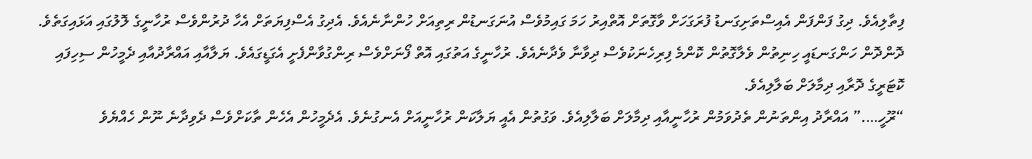ފިތާލިއެވެ. ދިގު ފަންފަން އެއިސްތަށިގަނޑު ފުރަގަހަށް ވާގޮތަށް އޮތްއިރު ހަމަ ގައިމުވެސް އުނަގަނޑުން ރިތިއަށް ހުންނާނެއެވެ. އެދިގު އެސްފިޔަތަށް އެހާ ދުރުންވެސް ރުހާނީގެ ލޮލުގައި އަޅައިގަތެވެ. ދޮންދޮން ހަންގަނޑައީ ހިނިތުން ވެލާގޮތުން ކޮންމެ ފިރިހެނަކުވެސް ދިވާނާ ވެދާނެއެވެ. ރުހާނީގެ އަތުގައި އޮތް ފޯނަށްވެސް ރިންގުވާންފެށީ އެގަޑީގައެވެ. ޔަލާއާއި އައްރާދުއާއި ދެމީހުން ސިހިފައި ކޮޓަރީގެ ދޮރާއި ދިމާލަށް ބަލާލިއެވެ.
“ރޫހީ….” އައްރާދު އިންތަނުން ތެދުވަމުން ރުހާނީއާއި ދިމާލަށް ބަލާލިއެވެ. ވަގުތުން އެއީ ޔަލާކަން ރުހާނީއަށް އެނގުނެވެ. އެދެމީހުން އެހެން ތާކަށްވެސް ދެވިދާނެ ނޫން ހެއްޔެވެ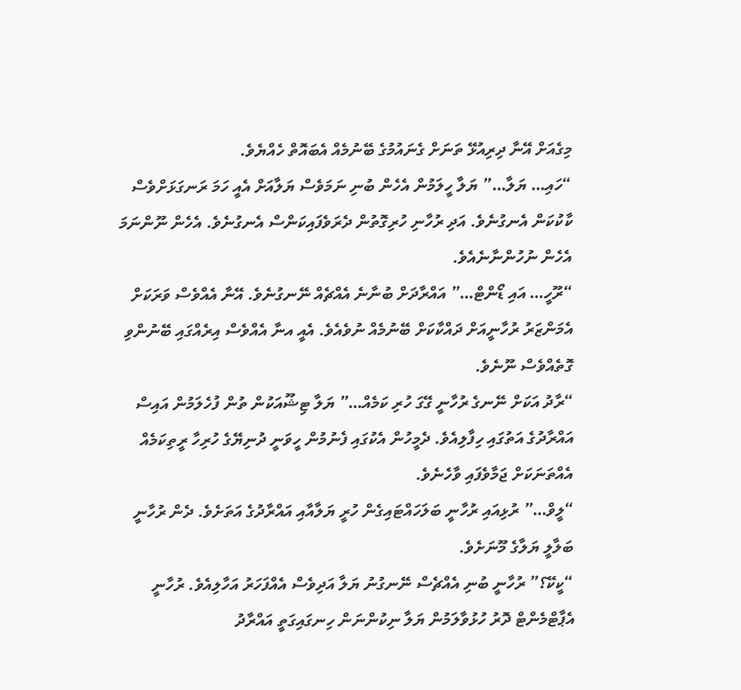މިގެއަށް އޭނާ ދިރިއުޅޭ ތަނަށް ގެނައުމުގެ ބޭނުމެއް އެބައޮތް ހެއްޔެވެ.
“ހައި… ޔަލާ…” ޔަލާ ހީލަމުން އެހެން ބުނި ނަމަވެސް ޔަލާއަށް އެއީ ހަމަ ރަނގަޅަށްވެސް ކާކުކަން އެނގުނެވެ. އަދި ރުހާނި ހުރިގޮތުން ދެރަވެފައިކަންސް އެނގުނެވެ. އެހެން ނޫންނަމަ އެހެން ނުހުންނާނެއެވެ.
“ރޫހީ… އައި ޑޯންޓް…” އައްރާދަށް ބުނާނެ އެއްޗެއް ނޭނގުނެވެ. އޭނާ އެއްވެސް ވަރަކަށް އެމަންޒަރު ރުހާނީއަށް ދައްކާކަށް ބޭނުމެއް ނުވެއެވެ. އެއީ އނާ އެއްވެސް އިރެއްގައި ބޭނުންވި ގޮތެއްވެސް ނޫނެވެ.
“ރާދު އަކަށް ނޭނގެ ރުހާނީ ގޭގަ ހުރި ކަމެއް…” ޔަލާ ޓިޝޫއަކުން ތުން ފުހެލަމުން އައިސް އައްރާދުގެ އަތުގައި ހިފާލިއެވެ. ދެމީހުން އެކުގައި ފެނުމުން ހީވަނީ ދުނިޔޭގެ ހުރިހާ ރީތިކަމެއް އެއްތަނަކަށް ޖަމާވެފައި ވާހެނެވެ.
“ލީވް…” ރުޅިއައި ރުހާނީ ބަލަހައްޓައިގެން ހުރީ ޔަލާއާއި އައްރާދުގެ އަތަށެވެ. ދެން ރުހާނީ ބަލާލީ ޔަލާގެ މޫނަށެވެ.
“ކީކޭ؟” ރުހާނީ ބުނި އެއްޗެސް ނޭނގުނު ޔަލާ އަދިވެސް އެއްފަހަރު އަހާލިއެވެ. ރުހާނީ އެޕާޓްމެންޓް ދޮރު ހުޅުވާލަމުން ޔަލާ ނިކުންނަން ހިނގައިގަތީ އައްރާދު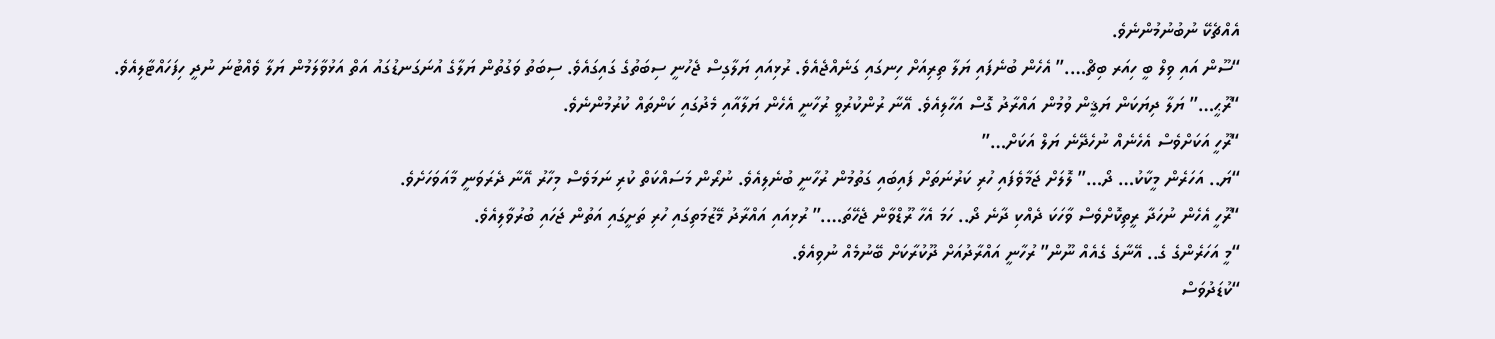އެއްޗެކޭ ނުބުނުމުންނެވެ.
“ސޫން އައި ވިލް ބީ ހިއަރ ބިޗް….” އެހެން ބުނެފައި ޔަލާ ތިރިއަށް ހިނގައި ގަނެއްޖެއެވެ. ރުޅިއައި ޔަލާގިސް ޖެހުނީ ސިބަތުގެ ގައިގައެވެ. ސިބަތު ވަގުތުން ޔަލާގެ އުނަގަނޑުގައު އަތް އަޅުވާލަމުން ޔަލާ ވެއްޓުނަ ނުދީ ހިފަހައްޓާލިއެވެ.
“ރޫޙީ…” ޔަލާ ދިޔަކަން ޔަޤީން ވުމުން އައްރާދު ގޮސް އަހާލިއެވެ. އޭނާ ރުންކުރުވީ ރުހާނީ އެހެން ޔަލާއާއި މެދުގައި ކަންތައް ކުރުމުންނެވެ.
“ރޫހީ އަކަށްވެސް އެހެނެއް ނުހެދޭނެ ޔަލް އަކަށް…”
“ޔަ.. އަހަރެން މީކާކު… ދޯ…” ލޮލަށް ޖަމާވެފައި ހުރި ކަރުނަތަށް ފައިބައި ގަތުމުން ރުހާނީ ބުނެލިއެވެ. ނުރޯން މަސައްކަތް ކުރި ނަމަވެސް މިހާރު އޭނާ ދެރަވަނީ މާއަވަހަށެވެ.
“ރޫހީ އެހެން ނުހަދާ ރީތިކޮށްވެސް ވާހަކަ ދެއްކި ދާނެ ދޯ.. ހަމަ އެހާ ރޫޑްވާން ޖެހޭތަ….” ރުޅިއައި އައްރާދު މޭޒުމަތިގައި ހުރި ތަށީގައި އަތުން ޖަހައި ބުރުވާލިއެވެ.
“މީ އަހަރެންގެ ގެ.. އޭނާގެ ގެއެއް ނޫން” ރުހާނީ އައްރާދުއަށް ދޫކުރާކަށް ބޭނުމެއް ނުވިއެވެ.
“ކުޑަދުވަސް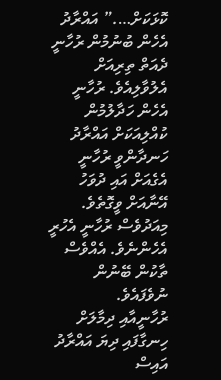ކޮޅަކަށް….” އައްރާދު އެހެން ބުނުމުން ރުހާނީ ދެއަތް ތިރިއަށް އެލުވާލިއެވެ. ރުހާނީ އެހެން ހަދާލުމުން ކުއްލިއަކަށް އައްރާދު ހަނދާންވީ ރުހާނީ އެގެއަށް އައި ދުވަހު އޭނާއަށް ވީގޮތެވެ. މިއަދުވެސް ރުހާނީ އެހުރީ އެހެންނެވެ. އެއްވެސް ތާކުން ބޭނުން ނުވެފައެވެ.
ރުހާނީއާއި ދިމާލަށް ހިނގާފައި ދިޔަ އައްރާދު އައިސް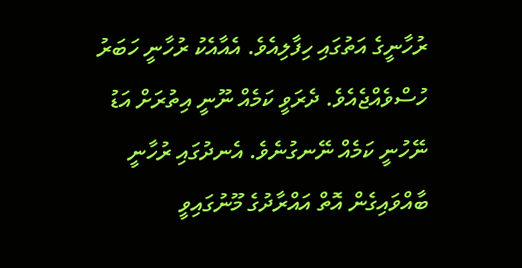ރުހާނީގެ އަތުގައި ހިފާލިއެވެ. އެއާއެކު ރުހާނީ ހަބަރު ހުސްވެއްޖެއެވެ. ދެރަވީ ކަމެއް ނޫނީ އިތުރަށް އަޑު ނޭހުނީ ކަމެއް ނޭނގުނެވެ. އެނދުގައި ރުހާނީ ބާއްވައިގެން އޮތް އައްރާދުގެ މޫނުގައިވީ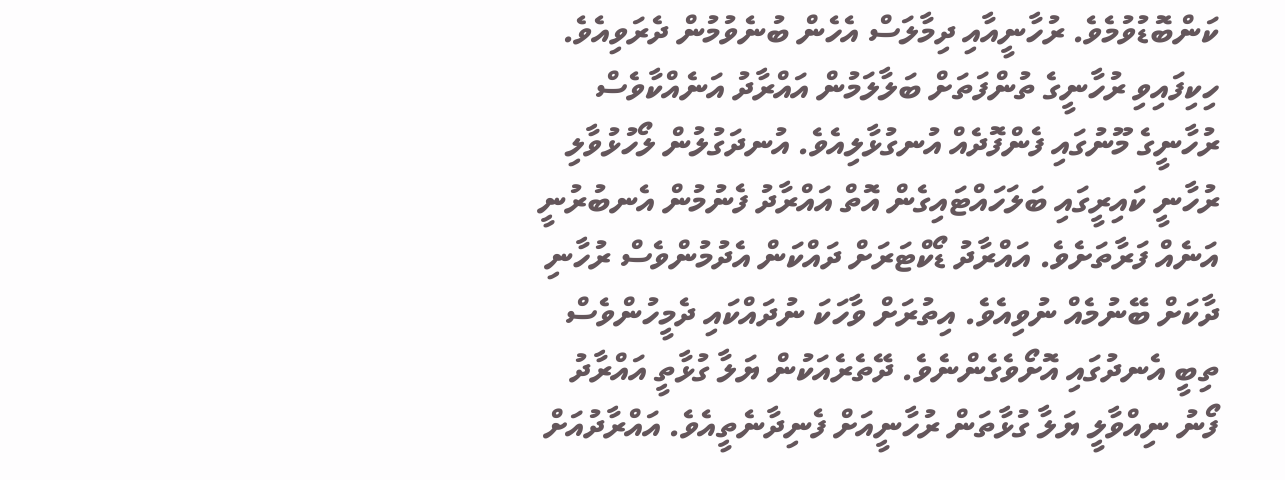ކަންބޮޑުވުމެވެ. ރުހާނީއާއި ދިމާލަސް އެހެން ބުނެވުމުން ދެރަވިއެވެ. ހިކިފައިވި ރުހާނީގެ ތުންފަތަށް ބަލާލަމުން އައްރާދު އަނެއްކާވެސް ރުހާނީގެ މޫނުގައި ފެންފޮދެއް އުނގުޅާލިއެވެ. އުނދަގުލުން ލޯހުޅުވާލި ރުހާނީ ކައިރީގައި ބަލަހައްޓައިގެން އޮތް އައްރާދު ފެނުމުން އެނބުރުނީ އަނެއް ފަރާތަށެވެ. އައްރާދު ޑޯކްޓަރަށް ދައްކަން އެދުމުންވެސް ރުހާނި ދާކަށް ބޭނުމެއް ނުވިއެވެ. އިތުރަށް ވާހަކަ ނުދައްކައި ދެމީހުންވެސް ތިބީ އެނދުގައި އޮށޯވެގެންނެވެ. ދޭތެރެއަކުން ޔަލާ ގުޅާތީ އައްރާދު ފޯނު ނިއްވާލީ ޔަލާ ގުޅާތަން ރުހާނީއަށް ފެނިދާނެތީއެވެ. އައްރާދުއަށް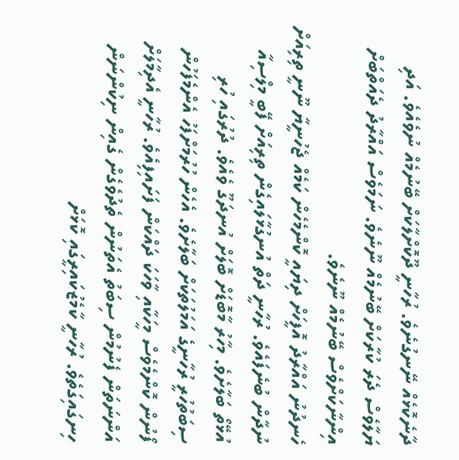ދާނެކޮޅެއް ނޭނގުނެވެ. ރުހާނީ ދޫކޮށްލާކަށް ބޭނުމެއް ނުވެއެވެ. އަދި ޔަލާވެސް ދެރަ ކުރާކަށް ބޭނުމެއް ނޫނެވެ. ނަމަވެސް އައްރާދު ދެއަތްބަށް އިންނާކަށްވެސް ބޭނުމެއް ނޫނެވެ.
ހެނދުނު އައްރާދު އޮފީހަށް ދިޔައީ ކޮންމެހެން ކަމެއް ޖެހުނީޔާ ނޫނީ ތިރިއަށް ނުދާން ބުނެފައެވެ. ރުހާނީ ދަތް އުނގުޅާލައިގެން ތިރިއަށް ފޭބީ މިލްސިއާ އުޅޭތޯ ބަލާށެވެ. މިހާރު މާބޮޑަށް ބޮލަށް އުނދަގޫ ވެއެވެ. ދުރުގައި ހުރި ސިބަތުހުރީ ރުހާނީގެ އަމަލުތަކަށް ބަލާށެވެ. އެހެން ހުރުމަށްފަހު އެންމެފަހުން ފޯނުން ކޮންމެވެސް މީހަކާއި ވާހަކަ ދައްކަން ފަށައިފިއެވެ. ރުހާނީ އެދިމާލަށް އަންނަތަން ފެނުމުން ސިބަތު އެތަނުން ތެދުވެގެން ގެއިން ނިކުންނަން ހިނގައިގަތެވެ. ރުހާނީ ކާމެޒުކައިރީގައި ކޮޅަށް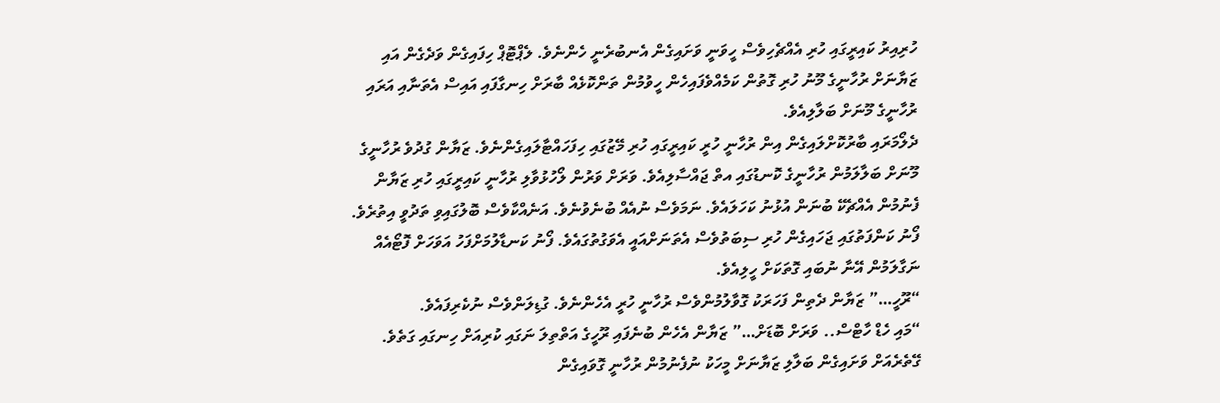ހުރިއިރު ކައިރީގައި ހުރި އެއްޗެހިވެސް ހީވަނީ ވަށައިގެން އެނބުރެނީ ހެންނެވެ. ލެޕްޓޮޕް ހިފައިގެން ވަދެގެން އައި ޒަޔާނަށް ރުހާނީގެ މޫނު ހުރި ގޮތުން ކަމެއްވެފައިހެން ހީވުމުން ތަންކޮޅެއް ބާރަށް ހިނގާފައި އައިސް އެތަނާއި އަރައި ރުހާނީގެ މޫނަށް ބަލާލިއެވެ.
ދެލޯމަރައި ބާރުކޮށްލައިގެން އިން ރުހާނީ ހުރީ ކައިރީގައި ހުރި މޭޒުގައި ހިފަހައްޓާލައިގެންނެވެ. ޒަޔާން ގުދުވެ ރުހާނީގެ މޫނަށް ބަލާލަމުން ރުހާނީގެ ކޮނޑުގައި އތް ޖައްސާލިއެވެ. ވަރަށް ވަރުން ލޯހުޅުވާލި ރުހާނީ ކައިރީގައި ހުރި ޒަޔާން ފެނުމުން އެއްޗެކޭ ބުނަން އުޅުނު ކަހަލައެވެ. ނަމަވެސް ނުއެއް ބުނެވުނެވެ. އަނެއްކާވެސް ބޮލުގައިވި ތަދުވީ އިތުރެވެ. ފޯނު ކަންފަތުގައި ޖަހައިގެން ހުރި ސިބަތުވެސް އެތަނަށްއައީ އެވަގުތުގައެވެ. ފޯނު ކަނޑާލުމަށްފަހު އަވަހަށް ފޮޓޯއެއް ނަގާލަމުން އޭނާ ނުބައި ގޮތަކަށް ހީލިއެވެ.
“ރޫހީ…” ޒަޔާން ދެތިން ފަހަރަކު ގޮވާލުމުންވެސް ރުހާނީ ހުރީ އެހެންނެވެ. ގުޑިލަންވެސް ނުކެރިފައެވެ.
“މައި ހެޑް ހާޓްސް.. ވަރަށް ބޮޑަށް…” ޒަޔާން އެހެން ބުނެފައި ރޫހީގެ އަތްތިލަ ނަގައި ކުރިއަށް ހިނގައި ގަތެވެ. ގޭތެރެއަށް ވަށައިގެން ބަލާލި ޒަޔާނަށް މީހަކު ނުފެނުމުން ރުހާނީ ގޮވައިގެން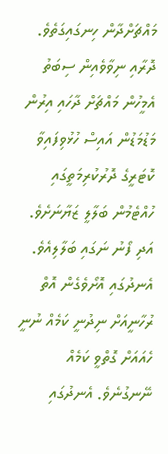މައްޗަށްދާން ހިނގައިގަތެވެ. ދޮރާއި ނިވާވެއިން ސިބަތު އެމީހުން މައްޗަށް ދާހައި އިރުން މަޑުމަޑުން އައިސް ހުޅުވިފައިވާ ކޮޓަރީގެ ދޮރުކުރިމަތީގައި ހުއްޓެމުން ބަލާލީ ޒަޔާނަށެވެ. އަދި ފޯނު ނަގައި ބަލާލިއެވެ. އެނދުގައި އޮށޯވެގެން އޮތް ރުހާނީއަށް ނިދުނީ ކަމެއް ނުނީ ހެއައަށް ގޮތްވީ ކަމެއް ނޭނގުނެވެ. އެނދުގައި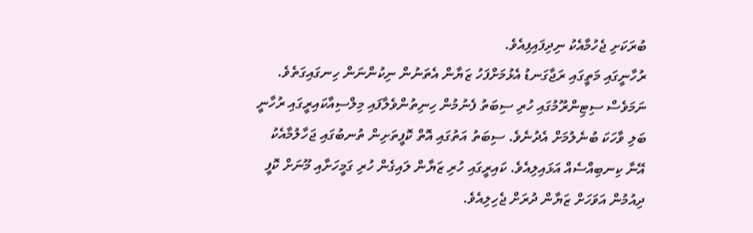ބުރަކަށި ޖެހުމާއެކު ނިދިފައިފިއެވެ.
ރުހާނީގައި މަތީގައި ރަޖާގަނޑު އެޅުމަށްފަހު ޒަޔާން އެތަނުން ނިކުންނަން ހިނގައިގަތެވެ. ނަމަވެސް ސިޓިންރޫމުގައި ހުރި ސިބަތު ފެނުމުން ހިނިތުންވެލާފައި މިލްސިއާކައިރީގައި ރުހާނީ ބަލި ވާހަކަ ބުނެލުމަށް އެދުނެވެ. ސިބަތު އަތުގައި އޮތް ކޮފީތަށިން ތުނބުގައި ޖަހާލުމާއެކު އޭނާ ކިނބިއްސެއް އަޅައިލިއެވެ. ކައިރީގައި ހުރި ޒަޔާން ލައިގެން ހުރި ގަމީހަށާއި މޫނަށް ކޮފީ ދިއުމުން އަވަހަށް ޒަޔާން ދުރަށް ޖެހިލިއެވެ.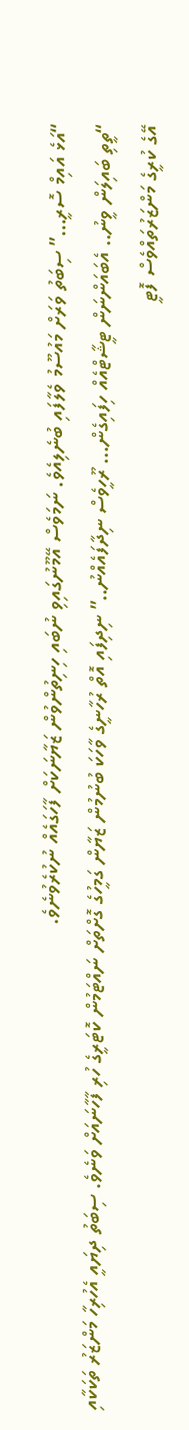“އަޅެ އައިމް ސޮރީ…” ސިބަތު ވަރަށް މައުސޫމު ވެލާފައި ބުނެލިއެވެ. ނަމަވެސް އޭމޫނުގައިވި ނުބައި ހިނިތުންވުން ޒަޔާނަކަށް ފާހަގައެއް ނުކުރެވުނެވެ.
“ތީތި ބައިލަން ވީނު.. އެބައަންނަން ޓީޝާޓްއެއް ހިފައިގެން… ރޫހީވެސް ނިދާފައެއްނު..” ނިދިފައި އޮތް ރުހާނީގެ ވާހަކަ ބުނުމުން ޒަޔާން ގަމީހުގެ ގޮށްތަށް ނައްޓަމުން ކޮޓަރީގެ ހުރި ފާހާނައަށް ވަނެވެ. ސިބަތު ދިޔައީ އެހުރިހާ މަންޒަރު ތަކަކާއި އޭގެ ކުރީގެ މަންޒަރުތައްވެސް ފޮޓީ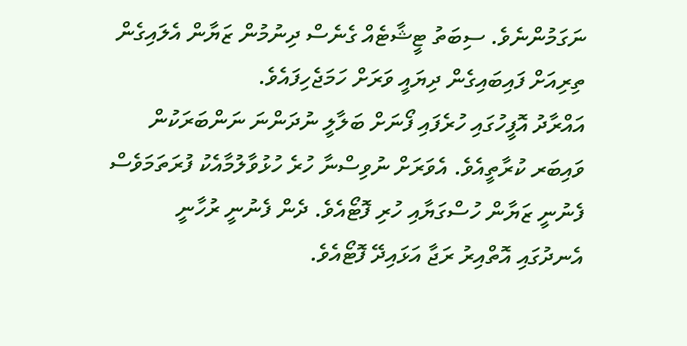ނަގަމުންނެވެ. ސިބަތު ޓީޝާޓެއް ގެނެސް ދިނުމުން ޒަޔާން އެލައިގެން ތިރިއަށް ފައިބައިގެން ދިޔައީ ވަރަށް ހަމަޖެހިފައެވެ.
އައްރާދު އޮފީހުގައި ހުރެފައި ފޯނަށް ބަލާލީ ނުދަންނަ ނަންބަރަކުން ވައިބަރ ކުރާތީއެވެ. އެވަރަށް ނުވިސްނާ ހުރެ ހުޅުވާލުމާއެކު ފުރަތަމަވެސް ފެނުނީ ޒަޔާން ހުސްގަޔާއި ހުރި ފޮޓޯއެވެ. ދެން ފެނުނީ ރުހާނީ އެނދުގައި އޮތްއިރު ރަޖާ އަޅައިދޭ ފޮޓޯއެވެ.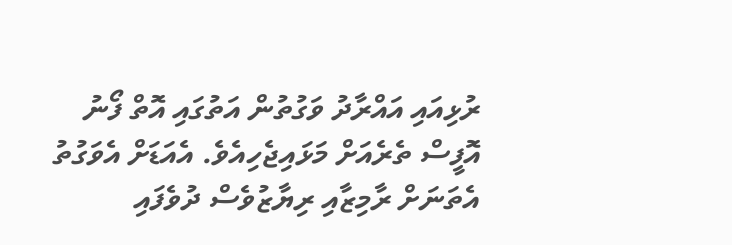ރުޅިއައި އައްރާދު ވަގުތުން އަތުގައި އޮތް ފޯނު އޮފީސް ތެރެއަށް މަޅައިޖެހިއެވެ. އެއަޑަށް އެވަގުތު އެތަނަށް ރާމިޒާއި ރިޔާޒުވެސް ދުވެފައި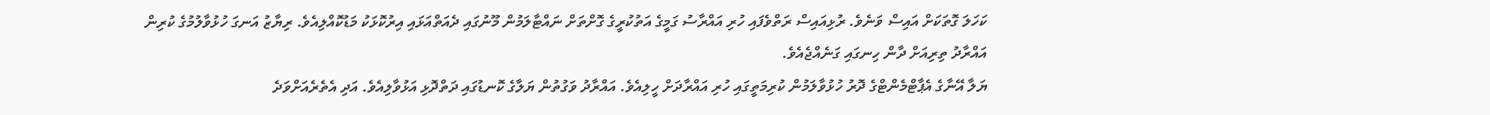ކަހަލަ ގޮތަކަށް އައިސް ވަނެވެ. ރުޅިއައިސް ރަތްވެފައި ހުރި އައްރާސު ގަމީގެ އަތުކުރީގެ ގޮށްތަށް ނައްޓާލަމުން މޫނުގައި ދެއަތްއަޅައި އިރުކޮޅަކު މަޑުކޮއްލިއެވެ. ރިޔާޒު އަނގަ ހުޅުވާލުމުގެ ކުރިން އައްރާދު ތިރިއަށް ދާން ހިނގައި ގަނެއްޖެއެވެ.
ޔަލާ އޭނާގެ އެޕާޓްމެންޓްގެ ދޮރު ހުޅުވާލަމުން ކުރިމަތީގައި ހުރި އައްރާދަށް ހީލިއެވެ. އައްރާދު ވަގުތުން ޔަލާގެ ކޮނޑުގައި ދަތްދޮޅި އަޅުވާލިއެވެ. އަދި އެތެރެއަށްވަދެ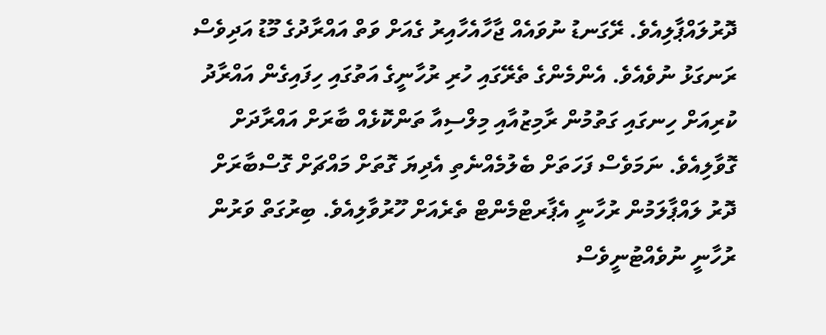ދޮރުލައްޕާލިއެވެ. ރޭގަނޑު ނުވައެއް ޖާހާއެހާއިރު ގެއަށް ވަތް އައްރާދުގެ މޫޑު އަދިވެސް ރަނގަޅު ނުވެއެވެ. އެންމެންގެ ތެރޭގައި ހުރި ރުހާނީގެ އަތުގައި ހިފައިގެން އައްރާދު ކުރިއަށް ހިނގައި ގަތުމުން ރާމިޒުއާއި މިލްސިއާ ތަންކޮޅެއް ބާރަށް އައްރާދަށް ގޮވާލިއެވެ. ނަމަވެސް ފަހަތަށް ބެލުމެއްނެތި އެދިޔަ ގޮތަށް މައްޗަށް ގޮސްބާރަށް ދޮރު ލައްޕާލަމުން ރުހާނީ އެޕާރޓްމެންޓް ތެރެއަށް ހޫރުވާލިއެވެ. ބިރުގަތް ވަރުން ރުހާނީ ނުވެއްޓުނީވެސް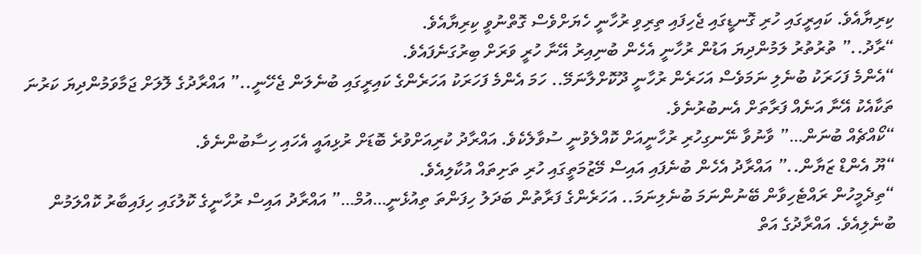ކިރިޔާއެވެ. ކައިރީގައި ހުރި ގޮނޑީގައި ޖެހިފައި ތިރިވި ރުހާނީ ހެޔަށްވެސް ގޮތްނުވީ ކިރިޔާއެވެ.
“ރާދު..” ތުރުތުރު ލަމުންދިޔަ އަޑުން ރުހާނީ އެހެން ބުނިއިރު އޭނާ ހުރީ ވަރަށް ބިރުގަނެފައެވެ.
“އެންމެ ފަހަރަކު ބުނެލި ނަމަވެސް އަހަރެން ރުހާނީ ދޫކޮށްލާނަމޭ.. ހަމަ އެންމެ ފަހަރަކު އަހަރެންގެ ކައިރީގައި ބުނެލަން ޖެހޭނީ..” އައްރާދުގެ ލޮލަށް ޖަމާވަމުންދިޔަ ކަރުނަ ތަކާއެކު އޭނާ އަނެއް ފަރާތަށް އެނބުރުނެވެ.
“ކޯއްޗެއް ބުނަން…” ވާނުވާ ނޭނގިހުރި ރުހާނީއަށް ކޮއްލެވުނީ ސުވާލެކެވެ. އައްރާދު ކުރިއަށްވުރެ ބޮޑަށް ރުޅިއައީ އެހައި ހިސާބުންނެވެ.
“ޔޫ އެންޑް ޒަޔާން..” އައްރާދު އެހެން ބުނެފައި އައިސް މޭޒުމަތީގައި ހުރި ތަށިތައް އުކާލިއެވެ.
“ތިދެމީހުން ރައްޓެހިވާން ބޭނުންނަމަ ބުނެލިނަމަ.. އަހަރެންގެ ފަރާތުން ބަދަލު ހިފަންތަ ތިއުޅެނީ…އުމް…” އައްރާދު އައިސް ރުހާނީގެ ކޮލުގައި ހިފައިބާރު ކޮއްލަމުން ބުނެލިއެވެ. އައްރާދުގެ އަތް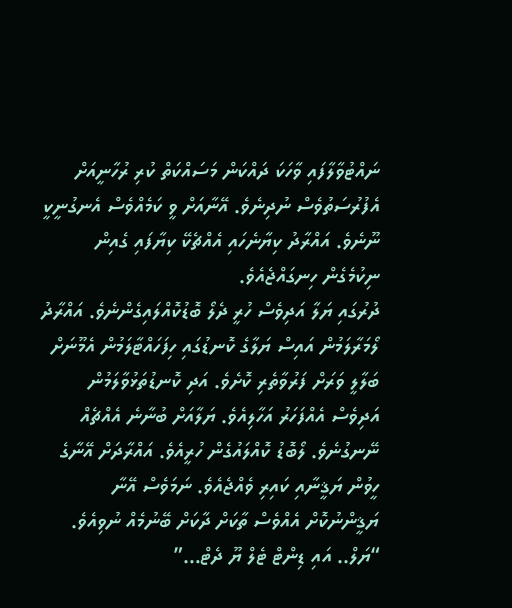ނައްޓުވާލާފައި ވާހަކަ ދައްކަން މަސައްކަތް ކުރި ރުހާނީއަށް އެފުރުސަތުވެސް ނުދިނެވެ. އޭނާއަށް ވީ ކަމެއްވެސް އެނގުނީކީ ނޫނެވެ. އައްރާދު ކިޔާނެހައި އެއްޗެކޭ ކިޔާފައި ގެއިން ނިކުމެގެން ހިނގައްޖެއެވެ.
ދުރުގައި ޔަލާ އަދިވެސް ހުރީ ދެލޯ ބޮޑުކޮއްލައިގެންނެވެ. އައްރާދު ލޯމަރާލަމުން އައިސް ޔަލާގެ ކޮނޑުގައި ހިފަހައްޓާލަމުން އެމޫނަށް ބަލާލީ ވަރަށް ފަރުވާތެރި ކޮށެވެ. އަދި ކޮނޑުތަޅުވާލަމުން އަދިވެސް އެއްފަހަރު އަހާލިއެވެ. ޔަލާއަށް ބުނާނެ އެއްޗެއް ނޭނގުނެވެ. ލޯބޮޑު ކޮއްލައުގެން ހުރީއެވެ. އައްރާދަށް އޭނާގެ ހީވުން ޔަޤީނާއި ކައިރި ވެއްޖެއެވެ. ނަމަވެސް އޭނާ ޔަޤީންނުކޮށް އެއްވެސް ތާކަށް ދާކަށް ބޭނުމެއް ނުވިއެވެ.
“ޔަލް.. އައި ޑިންޓް ޓެލް ޔޫ ދެޓް…”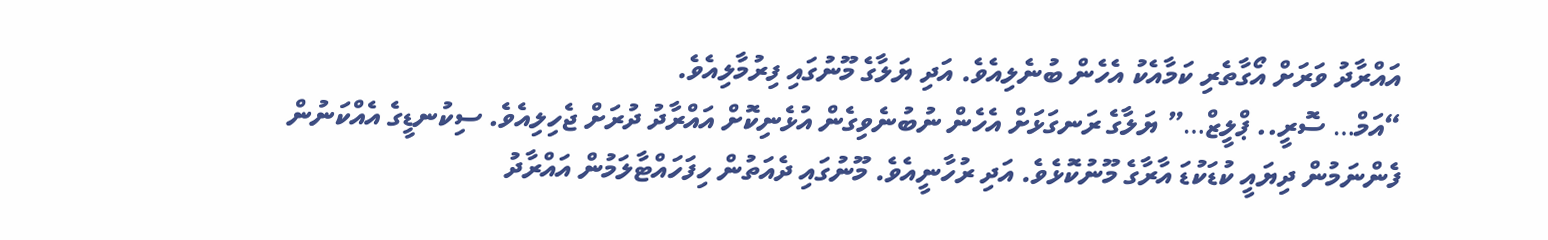އައްރާދު ވަރަށް އޯގާތެރި ކަމާއެކު އެހެން ބުނެލިއެވެ. އަދި ޔަލާގެ މޫނުގައި ފިރުމާލިއެވެ.
“އަމް… ސޮރީ.. ޕްލީޒް…” ޔަލާގެ ރަނގަޅަށް އެހެން ނުބުނެވިގެން އުޅެނިކޮށް އައްރާދު ދުރަށް ޖެހިލިއެވެ. ސިކުނޑީގެ އެއްކަނުން ފެންނަމުން ދިޔައީ ކުޑަކުޑަ އާރާގެ މޫނުކޮޅެވެ. އަދި ރުހާނީއެވެ. މޫނުގައި ދެއަތުން ހިފަހައްޓާލަމުން އައްރާދު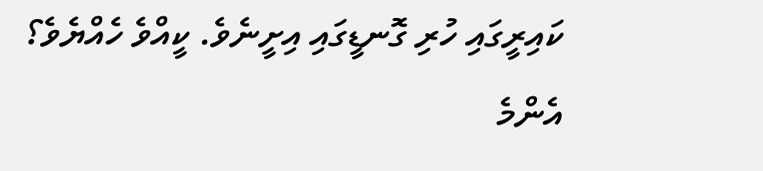ކައިރީގައި ހުރި ގޮނޑީގައި އިށީނެވެ. ކީއްވެ ހެއްޔެވެ؟ އެންމެ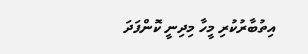އިތުބާރުކުރި މީހާ މިދިނީ ކޮންފަދަ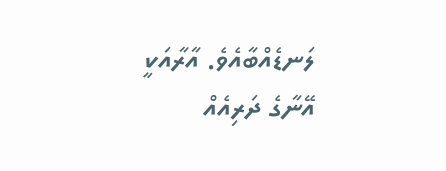ލަނޑެއްބާއެވެ. އާރާއަކީ އޭނާގެ ދަރިއެއް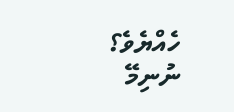ހެއްޔެވެ؟
ނުނިމޭ